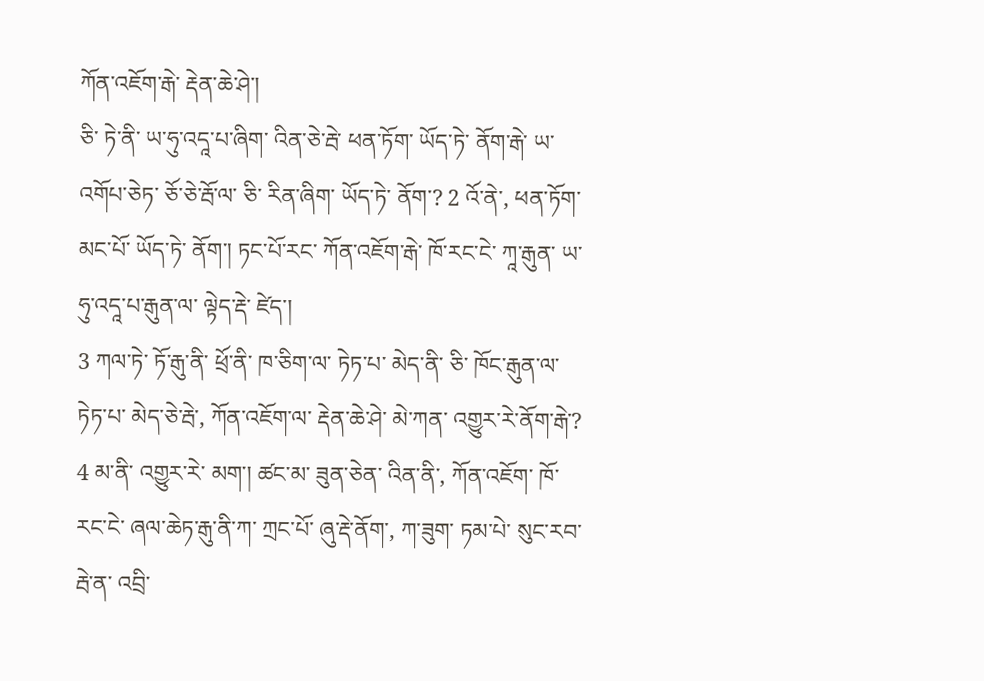ཀོན་འཇོག་རྒེ་ རྡེན་ཆེ་ཤེ་།
ཅི་ ཏེ་ནི་ ཡ་ཧུ་འདཱ་པ་ཞིག་ འིན་ཅེ་རྦེ་ ཕན་ཏོག་ ཡོད་ཏེ་ ནོག་རྒེ་ ཡ་ འགོཔ་ཅེཏ་ ཅོ་ཅེ་རྦོ་ལ་ ཅི་ རིན་ཞིག་ ཡོད་ཏེ་ ནོག་? 2 འོ་ནེ་, ཕན་ཏོག་ མང་པོ་ ཡོད་ཏེ་ ནོག་། ཏང་པོ་རང་ ཀོན་འཇོག་རྒེ་ ཁོ་རང་ངེ་ ཀཱ་རྒུན་ ཡ་ཧུ་འདཱ་པ་རྒུན་ལ་ ལྟེད་རྡེ་ ཛེད་།
3 ཀལ་ཏེ་ ཏོ་རྒུ་ནི་ ཕྲོ་ནི་ ཁ་ཅིག་ལ་ ཏེཏ་པ་ མེད་ནི་ ཅི་ ཁོང་རྒུན་ལ་ ཏེཏ་པ་ མེད་ཅེ་རྦེ་, ཀོན་འཇོག་ལ་ རྡེན་ཆེ་ཤེ་ མེ་ཀན་ འགྱུར་རེ་ནོག་རྒེ་? 4 མ་ནི་ འགྱུར་རེ་ མག་། ཚང་མ་ ཟུན་ཅེན་ འིན་ནི་, ཀོན་འཇོག་ ཁོ་རང་ངེ་ ཞལ་ཆེཏ་རྒུ་ནི་ཀ་ ཀྲང་པོ་ ཞུ་རྡེ་ནོག་, ཀ་ཟུག་ ཏམ་པེ་ སུང་རབ་རྦེ་ན་ འབྲི་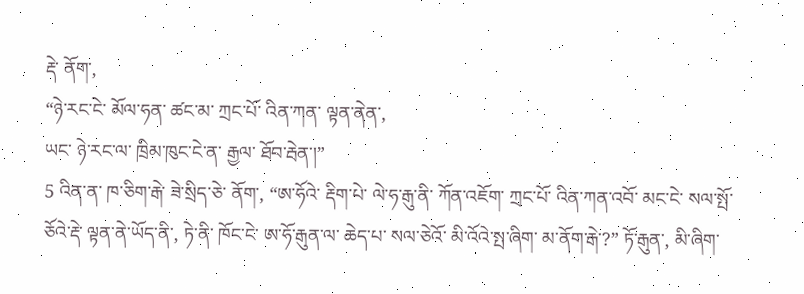རྡེ་ ནོག་,
“ཉེ་རང་ངེ་ མོལ་ཧན་ ཚང་མ་ ཀྲང་པོ་ འིན་ཀན་ ལྟན་ནེན་,
ཡང་ ཉེ་རང་ལ་ ཁྲིམ་ཁུང་ངེ་ན་ རྒྱལ་ ཐོབ་རྦེན་།”
5 འིན་ན་ ཁ་ཅིག་རྒེ་ ཟེ་སྲིད་ཅེ་ ནོག་, “ཨ་ཧོའེ་ རྡིག་པེ་ ལེ་ཧ་རྒུ་ནི་ ཀོན་འཇོག་ ཀྲང་པོ་ འིན་ཀན་འབོ་ མང་ངེ་ སལ་སྤོ་ ཅོའེ་རྡེ་ ལྟན་ནེ་ཡོད་ནི་, ཏེ་ནི་ ཁོང་ངེ་ ཨ་ཧོ་རྒུན་ལ་ ཆེད་པ་ སལ་ཅེའོ་ མི་འོའེ་སྤ་ཞིག་ མ་ནོག་རྒེ་?” ཏོ་རྒུན་, མི་ཞིག་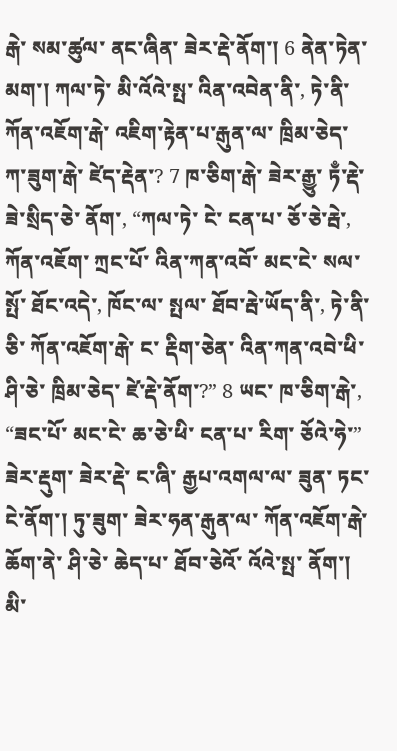རྒེ་ སམ་ཚུལ་ ནང་ཞིན་ ཟེར་རྡེ་ནོག་། 6 ནེན་ཏེན་ མག་། ཀལ་ཏེ་ མི་འོའེ་སྤ་ འིན་འབེན་ནི་, ཏེ་ནི་ ཀོན་འཇོག་རྒེ་ འཇིག་རྟེན་པ་རྒུན་ལ་ ཁྲིམ་ཅེད་ ཀ་ཟུག་རྒེ་ ཛེད་རྡེན་? 7 ཁ་ཅིག་རྒེ་ ཟེར་རྒྱུ་ ཏྃ་རྡེ་ ཟེ་སྲིད་ཅེ་ ནོག་, “ཀལ་ཏེ་ ངེ་ ངན་པ་ ཅོ་ཅེ་རྦེ་, ཀོན་འཇོག་ ཀྲང་པོ་ འིན་ཀན་འབོ་ མང་ངེ་ སལ་སྤོ་ ཐོང་འདེ་, ཁོང་ལ་ སྤལ་ ཐོབ་རྦེ་ཡོད་ནི་, ཏེ་ནི་ ཅི་ ཀོན་འཇོག་རྒེ་ ང་ རྡིག་ཅེན་ འིན་ཀན་འབེ་ཕི་ ཤི་ཅེ་ ཁྲིམ་ཅེད་ ཛེ་རྡེ་ནོག་?” 8 ཡང་ ཁ་ཅིག་རྒེ་, “ཟང་པོ་ མང་ངེ་ ཆ་ཅེ་ཕི་ ངན་པ་ རིག་ ཅོའེ་ཧེ་” ཟེར་རྡུག་ ཟེར་རྡེ་ ང་ཞི་ རྒྱཔ་འགལ་ལ་ ཟུན་ ཏང་ངེ་ནོག་། ཏུ་ཟུག་ ཟེར་ཧན་རྒུན་ལ་ ཀོན་འཇོག་རྒེ་ ཆོག་ནེ་ ཤི་ཅེ་ ཆེད་པ་ ཐོབ་ཅེའོ་ འོའེ་སྤ་ ནོག་།
མི་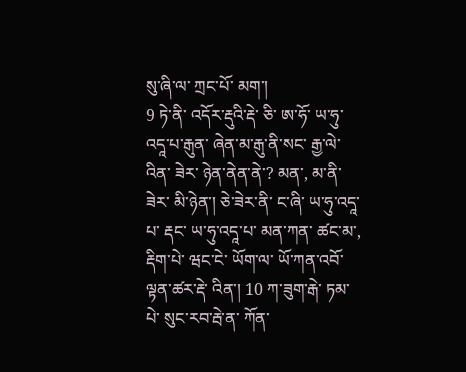སུ་ཞི་ལ་ ཀྲང་པོ་ མག་།
9 ཏེ་ནི་ འདོར་རྡུའི་རྡེ་ ཅི་ ཨ་ཧོ་ ཡ་ཧུ་འདཱ་པ་རྒུན་ ཞེན་མ་རྒུ་ནི་སང་ རྒྱ་ལེ་ འིན་ ཟེར་ ཉེན་ནེན་ནེ་? མན་, མ་ནི་ ཟེར་ མི་ཉེན་། ཅེ་ཟེར་ནི་ ང་ཞི་ ཡ་ཧུ་འདཱ་པ་ རྡང་ ཡ་ཧུ་འདཱ་པ་ མན་ཀན་ ཚང་མ་, རྡིག་པེ་ ཝང་ངེ་ ཡོག་ལ་ ཡོ་ཀན་འབོ་ ལྟན་ཚར་རྡེ་ འིན་། 10 ཀ་ཟུག་རྒེ་ ཏམ་པེ་ སུང་རབ་རྦེ་ན་ ཀོན་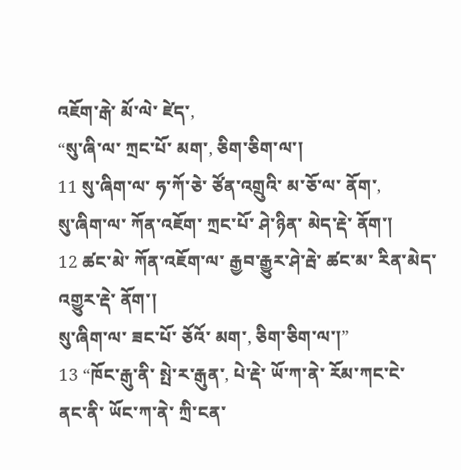འཇོག་རྒེ་ མོ་ལེ་ ཛེད་,
“སུ་ཞི་ལ་ ཀྲང་པོ་ མག་, ཅིག་ཅིག་ལ་།
11 སུ་ཞིག་ལ་ ཧ་ཀོ་ཅེ་ ཙོན་འགྲུའི་ མ་ཅོ་ལ་ ནོག་,
སུ་ཞིག་ལ་ ཀོན་འཇོག་ ཀྲང་པོ་ ཤེ་ཉིན་ མེད་རྡེ་ ནོག་།
12 ཚང་མེ་ ཀོན་འཇོག་ལ་ རྒྱབ་རྒྱུར་ཤེ་རྦེ་ ཚང་མ་ རིན་མེད་ འགྱུར་རྡེ་ ནོག་།
སུ་ཞིག་ལ་ ཟང་པོ་ ཅོའོ་ མག་, ཅིག་ཅིག་ལ་།”
13 “ཁོང་རྒུ་ནི་ སྤེ་ར་རྒུན་, པེ་རྡེ་ ཡོ་ཀ་ནེ་ རོམ་ཀང་ངེ་
ནང་ནི་ ཡོང་ཀ་ནེ་ ཀྲི་ངན་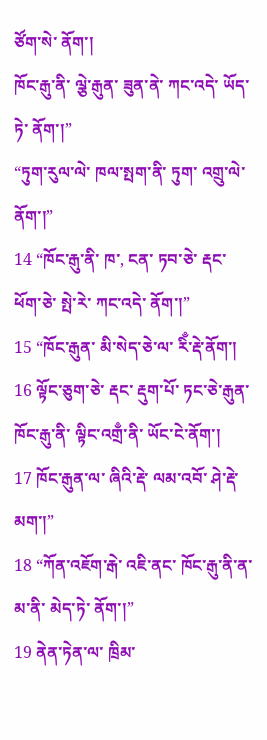ཙོག་སེ་ ནོག་།
ཁོང་རྒུ་ནི་ ལྕེ་རྒུན་ ཟུན་ནེ་ ཀང་འདེ་ ཡོད་ཏེ་ ནོག་།”
“ཏུག་རུལ་ལེ་ ཁལ་སྤག་ནི་ ཏུག་ འགྲུ་ལེ་ནོག་།”
14 “ཁོང་རྒུ་ནི་ ཁ་, ངན་ ཏབ་ཅེ་ རྡང་ ཕོག་ཅེ་ སྤེ་རེ་ ཀང་འདེ་ ནོག་།”
15 “ཁོང་རྒུན་ མི་སེད་ཅེ་ལ་ རིྃ་རྡེ་ནོག་།
16 ལྟོང་ཅུག་ཅེ་ རྡང་ རྡུག་པོ་ ཏང་ཅེ་རྒུན་
ཁོང་རྒུ་ནི་ ལྟིང་འགྲྃ་ནི་ ཡོང་ངེ་ནོག་།
17 ཁོང་རྒུན་ལ་ ཞིའི་རྡེ་ ལམ་འབོ་ ཤེ་རྡེ་ མག་།”
18 “ཀོན་འཇོག་རྒེ་ འཇི་ནང་ ཁོང་རྒུ་ནི་ན་ མ་ནི་ མེད་ཏེ་ ནོག་།”
19 ནེན་ཏེན་ལ་ ཁྲིམ་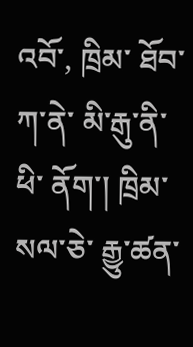འབོ་, ཁྲིམ་ ཐོབ་ཀ་ནེ་ མི་རྒུ་ནི་ཕི་ ནོག་། ཁྲིམ་ སལ་ཅེ་ རྒྱུ་ཚན་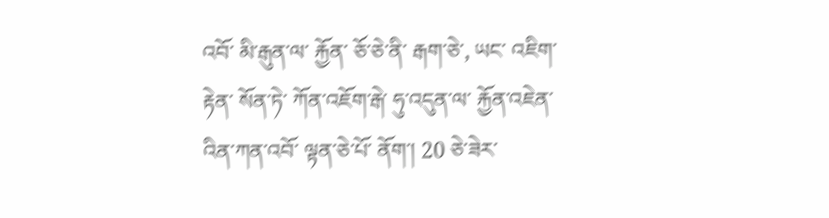འབོ་ མི་རྒུན་ལ་ རྐྱོན་ ཅོ་ཅེ་ནི་ རྒག་ཅེ་, ཡང་ འཇིག་རྟེན་ སོན་ཏེ་ ཀོན་འཇོག་རྒེ་ ཧུ་འདུན་ལ་ རྐྱོན་འཇེན་ འིན་ཀན་འབོ་ ལྟན་ཅེ་པོ་ ནོག་། 20 ཅེ་ཟེར་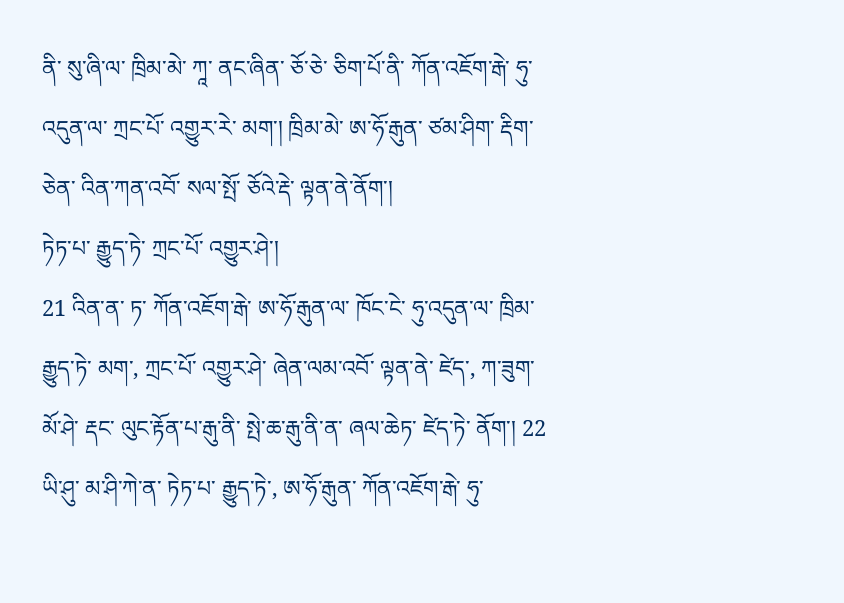ནི་ སུ་ཞི་ལ་ ཁྲིམ་མེ་ ཀཱ་ ནང་ཞིན་ ཅོ་ཅེ་ ཅིག་པོ་ནི་ ཀོན་འཇོག་རྒེ་ ཧུ་འདུན་ལ་ ཀྲང་པོ་ འགྱུར་རེ་ མག་། ཁྲིམ་མེ་ ཨ་ཧོ་རྒུན་ ཙམ་ཤིག་ རྡིག་ཅེན་ འིན་ཀན་འབོ་ སལ་སྤོ་ ཅོའེ་རྡེ་ ལྟན་ནེ་ནོག་།
ཏེཏ་པ་ རྒྱུད་ཏེ་ ཀྲང་པོ་ འགྱུར་ཤེ་།
21 འིན་ན་ ཏ་ ཀོན་འཇོག་རྒེ་ ཨ་ཧོ་རྒུན་ལ་ ཁོང་ངེ་ ཧུ་འདུན་ལ་ ཁྲིམ་ རྒྱུད་ཏེ་ མག་, ཀྲང་པོ་ འགྱུར་ཤེ་ ཞེན་ལམ་འབོ་ ལྟན་ནེ་ ཛེད་, ཀ་ཟུག་ མོ་ཤེ་ རྡང་ ལུང་རྟོན་པ་རྒུ་ནི་ སྤེ་ཆ་རྒུ་ནི་ན་ ཞལ་ཆེཏ་ ཛེད་ཏེ་ ནོག་། 22 ཡི་ཤུ་ མ་ཤི་ཀེ་ན་ ཏེཏ་པ་ རྒྱུད་ཏེ་, ཨ་ཧོ་རྒུན་ ཀོན་འཇོག་རྒེ་ ཧུ་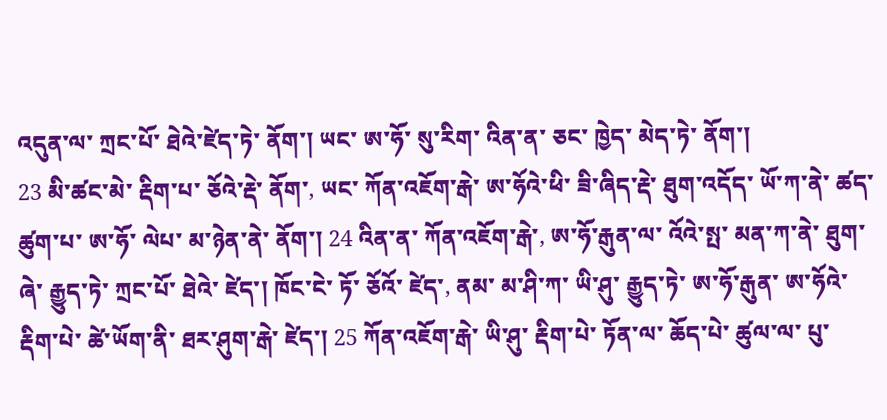འདུན་ལ་ ཀྲང་པོ་ ཐེའེ་ཛེད་ཏེ་ ནོག་། ཡང་ ཨ་ཧོ་ སུ་རིག་ འིན་ན་ ཅང་ ཁྱེད་ མེད་ཏེ་ ནོག་།
23 མི་ཚང་མེ་ རྡིག་པ་ ཅོའེ་རྡེ་ ནོག་, ཡང་ ཀོན་འཇོག་རྒེ་ ཨ་ཧོའེ་ཕི་ ཟི་ཞིད་རྡེ་ ཐུག་འདོད་ ཡོ་ཀ་ནེ་ ཚད་ཚུག་པ་ ཨ་ཧོ་ ལེཔ་ མ་ཉེན་ནེ་ ནོག་། 24 འིན་ན་ ཀོན་འཇོག་རྒེ་, ཨ་ཧོ་རྒུན་ལ་ འོའེ་སྤ་ མན་ཀ་ནེ་ ཐུག་ཞེ་ རྒྱུད་ཏེ་ ཀྲང་པོ་ ཐེའེ་ ཛེད་། ཁོང་ངེ་ ཏོ་ ཅོའོ་ ཛེད་, ནམ་ མ་ཤི་ཀ་ ཡི་ཤུ་ རྒྱུད་ཏེ་ ཨ་ཧོ་རྒུན་ ཨ་ཧོའེ་ རྡིག་པེ་ ཚེ་ཡོག་ནི་ ཐར་ཤུག་རྒེ་ ཛེད་། 25 ཀོན་འཇོག་རྒེ་ ཡི་ཤུ་ རྡིག་པེ་ ཏོན་ལ་ ཆོད་པེ་ ཚུལ་ལ་ པུ་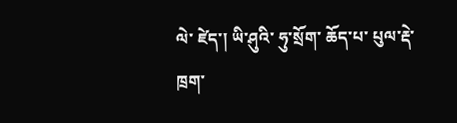ལེ་ ཛེད་། ཡི་ཤུའི་ ཧུ་སྲོག་ ཆོད་པ་ པུལ་རྡེ་ ཁྲག་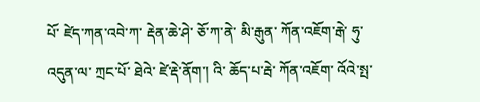པོ་ ཛེད་ཀན་འབེ་ཀ་ རྡེན་ཆེ་ཤེ་ ཅོ་ཀ་ནེ་ མི་རྒུན་ ཀོན་འཇོག་རྒེ་ ཧུ་འདུན་ལ་ ཀྲང་པོ་ ཐེའེ་ ཛེ་རྡེ་ནོག་། འི་ ཆོད་པ་རྦེ་ ཀོན་འཇོག་ འོའེ་སྤ་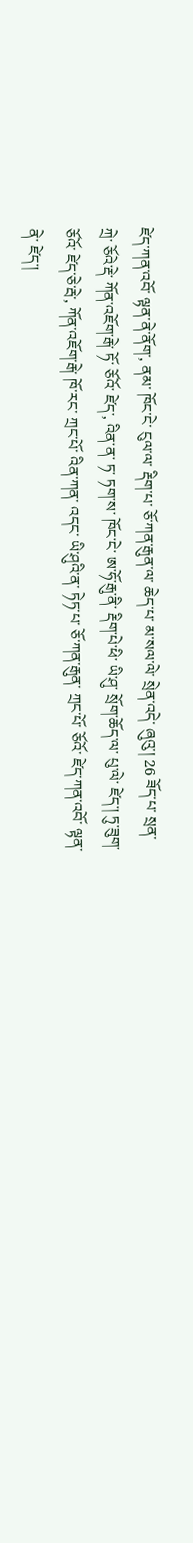ཛེད་ཀན་འབོ་ ལྟན་ནེ་ནོག་, ནམ་ ཁོང་ངེ་ ངུལ་ལ་ རྡིག་པ་ ཅོ་ཀན་རྒུན་ལ་ ཆེད་པ་ མ་སལ་ལེ་ སྲེན་འདེ་ ཞུའུ་། 26 ཟོད་པ་ སྲན་ཀྲེ་ ཅོའེ་རྡེ་ ཀོན་འཇོག་རྒེ་ ཏོ་ ཅོའོ་ ཛེད་, འིན་ན་ ཏ་ ཏག་ས་ ཁོང་ངེ་ ཨ་ཧོ་རྒུ་ནི་ རྡིག་པེ་ཕི་ ཡི་ཤུ་ སྲོག་ཆོད་ལ་ པུ་ལེ་ ཛེད་། ཏུ་ཟུག་ ཅོའོ་ ཛེད་ཅེ་རྦེ་, ཀོན་འཇོག་རྒེ་ ཁོ་རང་ ཀྲང་པོ་ འིན་ཀན་ འདང་ ཡི་ཤུའི་ན་ ཏེཏ་པ་ ཅོ་ཀན་རྒུན་ ཀྲང་པོ་ ཅོའོ་ ཛེད་ཀན་འབོ་ ལྟན་ནེ་ ཛེད་།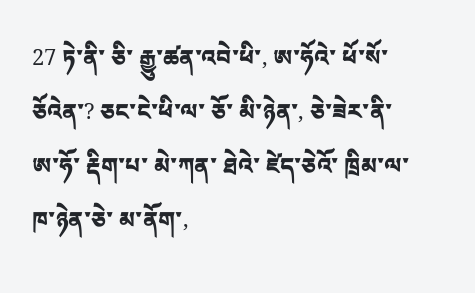27 ཏེ་ནི་ ཅི་ རྒྱུ་ཚན་འབེ་ཕི་, ཨ་ཧོའེ་ ཕོ་སོ་ ཅོའེན་? ཅང་ངེ་ཕི་ལ་ ཅོ་ མི་ཉེན་, ཅེ་ཟེར་ནི་ ཨ་ཧོ་ རྡིག་པ་ མེ་ཀན་ ཐེའེ་ ཛེད་ཅེའོ་ ཁྲིམ་ལ་ ཁ་ཉེན་ཅེ་ མ་ནོག་,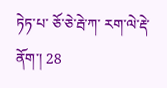ཏེཏ་པ་ ཅོ་ཅེ་རྦེ་ཀ་ རག་ལེ་རྡེ་ ནོག་། 28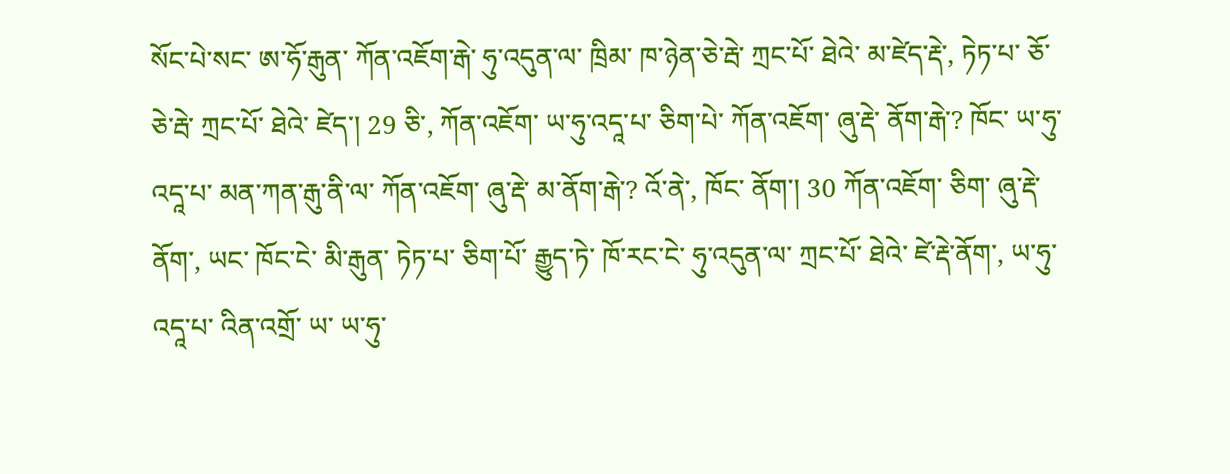སོང་པེ་སང་ ཨ་ཧོ་རྒུན་ ཀོན་འཇོག་རྒེ་ ཧུ་འདུན་ལ་ ཁྲིམ་ ཁ་ཉེན་ཅེ་རྦེ་ ཀྲང་པོ་ ཐེའེ་ མ་ཛེད་རྡེ་, ཏེཏ་པ་ ཅོ་ཅེ་རྦེ་ ཀྲང་པོ་ ཐེའེ་ ཛེད་། 29 ཅི་, ཀོན་འཇོག་ ཡ་ཧུ་འདཱ་པ་ ཅིག་པེ་ ཀོན་འཇོག་ ཞུ་རྡེ་ ནོག་རྒེ་? ཁོང་ ཡ་ཧུ་འདཱ་པ་ མན་ཀན་རྒུ་ནི་ལ་ ཀོན་འཇོག་ ཞུ་རྡེ་ མ་ནོག་རྒེ་? འོ་ནེ་, ཁོང་ ནོག་། 30 ཀོན་འཇོག་ ཅིག་ ཞུ་རྡེ་ནོག་, ཡང་ ཁོང་ངེ་ མི་རྒུན་ ཏེཏ་པ་ ཅིག་པོ་ རྒྱུད་ཏེ་ ཁོ་རང་ངེ་ ཧུ་འདུན་ལ་ ཀྲང་པོ་ ཐེའེ་ ཛེ་རྡེ་ནོག་, ཡ་ཧུ་འདཱ་པ་ འིན་འགྲོ་ ཡ་ ཡ་ཧུ་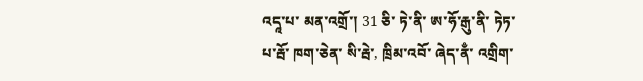འདཱ་པ་ མན་འགྲོ་། 31 ཅི་ ཏེ་ནི་ ཨ་ཧོ་རྒུ་ནི་ ཏེཏ་པ་རྦོ་ ཁག་ཅེན་ སི་རྦེ་, ཁྲིམ་འབོ་ ཞེད་ནྃ་ འགྲིག་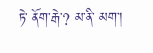ཏེ་ ནོག་རྒེ་? མ་ནི་ མག་།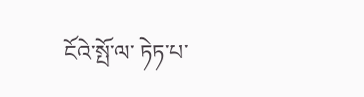ངོའེ་སྤོ་ལ་ ཏེཏ་པ་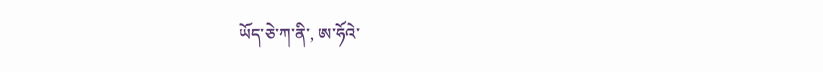ཡོད་ཅེ་ཀ་ནི་, ཨ་ཧོའེ་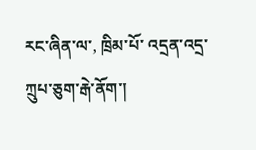རང་ཞིན་ལ་, ཁྲིམ་པོ་ འདྲན་འདྲ་ ཀྲུཔ་ཅུག་རྒེ་ནོག་།